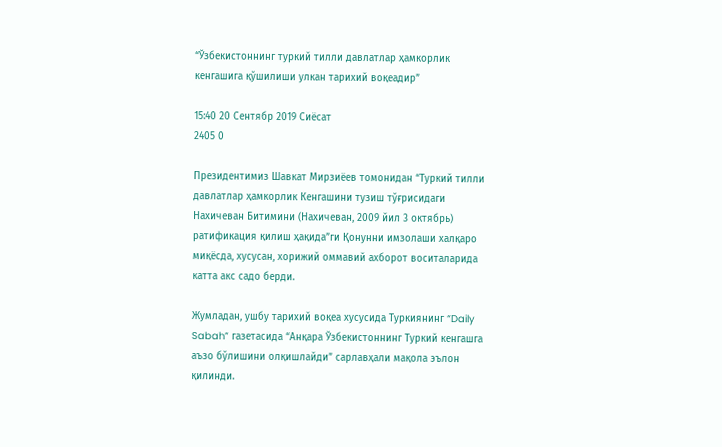“Ўзбекистоннинг туркий тилли давлатлар ҳамкорлик кенгашига қўшилиши улкан тарихий воқеадир”

15:40 20 Сентябр 2019 Сиёсат
2405 0

Президентимиз Шавкат Мирзиёев томонидан “Туркий тилли давлатлар ҳамкорлик Кенгашини тузиш тўғрисидаги Нахичеван Битимини (Нахичеван, 2009 йил 3 октябрь) ратификация қилиш ҳақида”ги Қонунни имзолаши халқаро миқёсда, хусусан, хорижий оммавий ахборот воситаларида катта акс садо берди.

Жумладан, ушбу тарихий воқеа хусусида Туркиянинг “Daily Sabah” газетасида “Анқара Ўзбекистоннинг Туркий кенгашга аъзо бўлишини олқишлайди” сарлавҳали мақола эълон қилинди.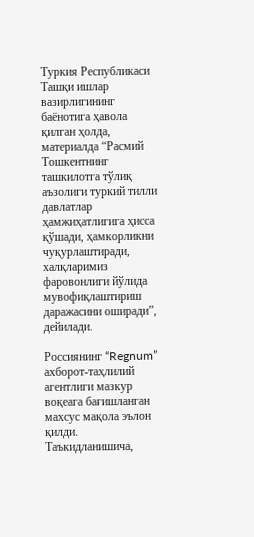Туркия Республикаси Ташқи ишлар вазирлигининг баёнотига ҳавола қилган ҳолда, материалда “Расмий Тошкентнинг ташкилотга тўлиқ аъзолиги туркий тилли давлатлар ҳамжиҳатлигига ҳисса қўшади, ҳамкорликни чуқурлаштиради, халқларимиз фаровонлиги йўлида мувофиқлаштириш даражасини оширади”, дейилади.

Россиянинг “Regnum” ахборот-таҳлилий агентлиги мазкур воқеага бағишланган махсус мақола эълон қилди. Таъкидланишича,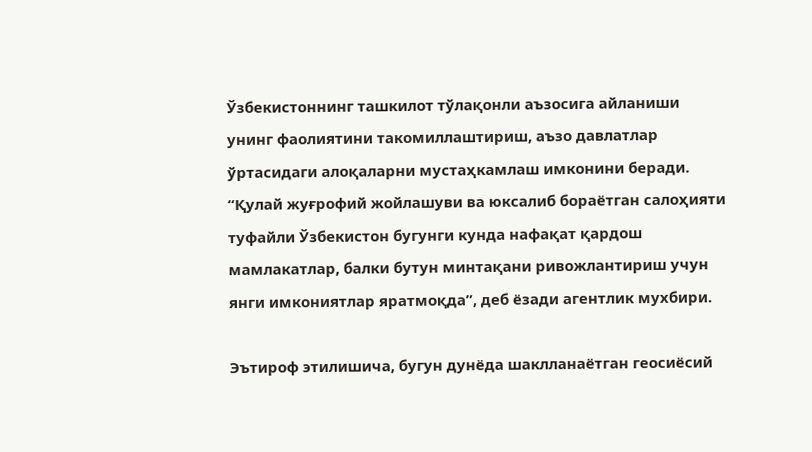Ўзбекистоннинг ташкилот тўлақонли аъзосига айланиши унинг фаолиятини такомиллаштириш, аъзо давлатлар ўртасидаги алоқаларни мустаҳкамлаш имконини беради. “Қулай жуғрофий жойлашуви ва юксалиб бораётган салоҳияти туфайли Ўзбекистон бугунги кунда нафақат қардош мамлакатлар, балки бутун минтақани ривожлантириш учун янги имкониятлар яратмоқда”, деб ёзади агентлик мухбири.

Эътироф этилишича, бугун дунёда шаклланаётган геосиёсий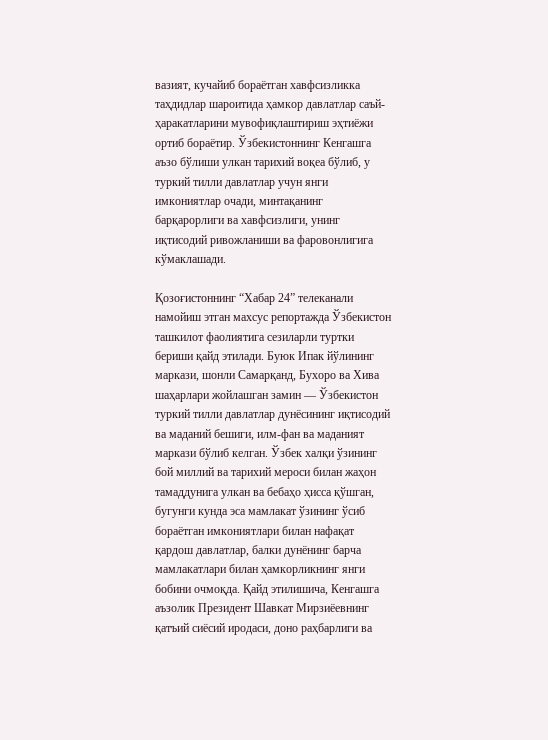вазият, кучайиб бораётган хавфсизликка таҳдидлар шароитида ҳамкор давлатлар саъй-ҳаракатларини мувофиқлаштириш эҳтиёжи ортиб бораётир. Ўзбекистоннинг Кенгашга аъзо бўлиши улкан тарихий воқеа бўлиб, у туркий тилли давлатлар учун янги имкониятлар очади, минтақанинг барқарорлиги ва хавфсизлиги, унинг иқтисодий ривожланиши ва фаровонлигига кўмаклашади.

Қозоғистоннинг “Хабар 24” телеканали намойиш этган махсус репортажда Ўзбекистон ташкилот фаолиятига сезиларли туртки бериши қайд этилади. Буюк Ипак йўлининг маркази, шонли Самарқанд, Бухоро ва Хива шаҳарлари жойлашган замин — Ўзбекистон туркий тилли давлатлар дунёсининг иқтисодий ва маданий бешиги, илм-фан ва маданият маркази бўлиб келган. Ўзбек халқи ўзининг бой миллий ва тарихий мероси билан жаҳон тамаддунига улкан ва бебаҳо ҳисса қўшган, бугунги кунда эса мамлакат ўзининг ўсиб бораётган имкониятлари билан нафақат қардош давлатлар, балки дунёнинг барча мамлакатлари билан ҳамкорликнинг янги бобини очмоқда. Қайд этилишича, Кенгашга аъзолик Президент Шавкат Мирзиёевнинг қатъий сиёсий иродаси, доно раҳбарлиги ва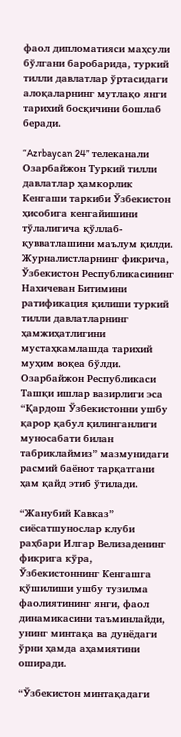фаол дипломатияси маҳсули бўлгани баробарида, туркий тилли давлатлар ўртасидаги алоқаларнинг мутлақо янги тарихий босқичини бошлаб беради.

“Azrbaycan 24” телеканали Озарбайжон Туркий тилли давлатлар ҳамкорлик Кенгаши таркиби Ўзбекистон ҳисобига кенгайишини тўлалигича қўллаб-қувватлашини маълум қилди. Журналистларнинг фикрича, Ўзбекистон Республикасининг Нахичеван Битимини ратификация қилиши туркий тилли давлатларнинг ҳамжиҳатлигини мустаҳкамлашда тарихий муҳим воқеа бўлди. Озарбайжон Республикаси Ташқи ишлар вазирлиги эса “Қардош Ўзбекистонни ушбу қарор қабул қилинганлиги муносабати билан табриклаймиз” мазмунидаги расмий баёнот тарқатгани ҳам қайд этиб ўтилади.

“Жанубий Кавказ” сиёсатшунослар клуби раҳбари Илгар Велизаденинг фикрига кўра, Ўзбекистоннинг Кенгашга қўшилиши ушбу тузилма фаолиятининг янги, фаол динамикасини таъминлайди, унинг минтақа ва дунёдаги ўрни ҳамда аҳамиятини оширади.

“Ўзбекистон минтақадаги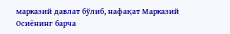марказий давлат бўлиб, нафақат Марказий Осиёнинг барча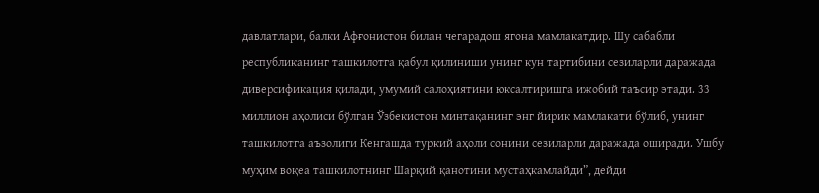давлатлари, балки Афғонистон билан чегарадош ягона мамлакатдир. Шу сабабли республиканинг ташкилотга қабул қилиниши унинг кун тартибини сезиларли даражада диверсификация қилади, умумий салоҳиятини юксалтиришга ижобий таъсир этади. 33 миллион аҳолиси бўлган Ўзбекистон минтақанинг энг йирик мамлакати бўлиб, унинг ташкилотга аъзолиги Кенгашда туркий аҳоли сонини сезиларли даражада оширади. Ушбу муҳим воқеа ташкилотнинг Шарқий қанотини мустаҳкамлайди”, дейди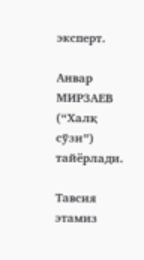эксперт.

Анвар МИРЗАЕВ (“Халқ сўзи”) тайёрлади.

Тавсия этамиз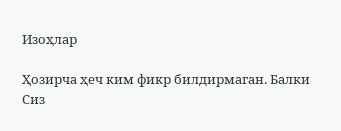Изоҳлар

Ҳозирча ҳеч ким фикр билдирмаган. Балки Сиз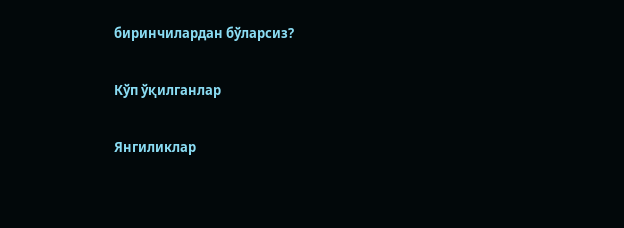биринчилардан бўларсиз?

Кўп ўқилганлар

Янгиликлар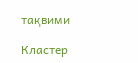тақвими

Кластер